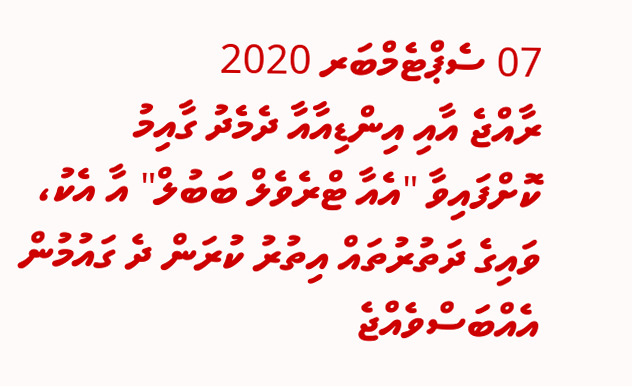07 ސެޕްޓެމްބަރ 2020
ރާއްޖެ އާއި އިންޑިއާއާ ދެމެދު ގާއިމު ކޮށްފައިވާ "އެއާ ޓްރެވެލް ބަބުލް" އާ އެކު، ވައިގެ ދަތުރުތައް އިތުރު ކުރަން ދެ ގައުމުން އެއްބަސްވެއްޖެ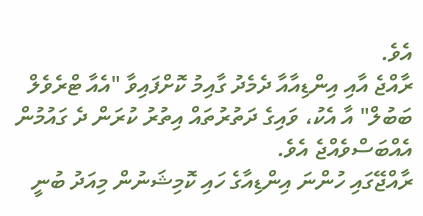އެވެ.
ރާއްޖެ އާއި އިންޑިއާއާ ދެމެދު ގާއިމު ކޮށްފައިވާ "އެއާ ޓްރެވެލް ބަބުލް" އާ އެކު، ވައިގެ ދަތުރުތައް އިތުރު ކުރަން ދެ ގައުމުން އެއްބަސްވެއްޖެ އެވެ.
ރާއްޖޭގައި ހުންނަ އިންޑިއާގެ ހައި ކޮމިޝަނުން މިއަދު ބުނީ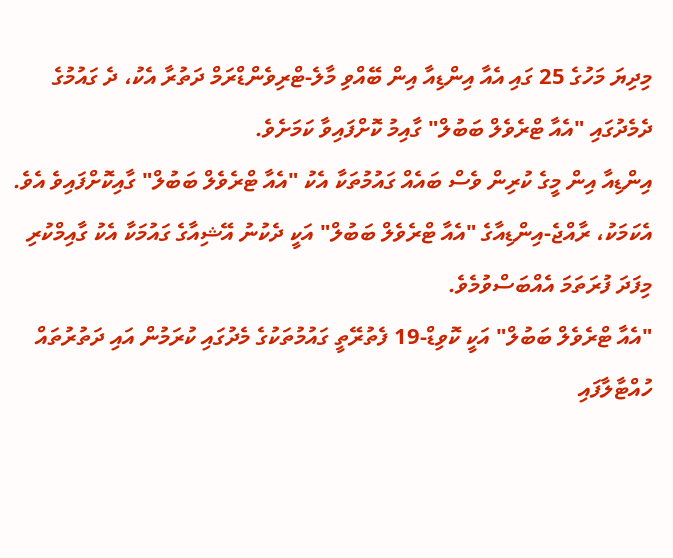މިދިޔަ މަހުގެ 25 ގައި އެއާ އިންޑިއާ އިން ބޭއްވި މާލެ-ޓްރިވެންޑްރަމް ދަތުރާ އެކު، ދެ ގައުމުގެ ދެމެދުގައި "އެއާ ޓްރެވެލް ބަބުލް" ގާއިމު ކޮށްފައިވާ ކަމަށެވެ.
އިންޑިއާ އިން މީގެ ކުރިން ވެސް ބައެއް ގައުމުތަކާ އެކު "އެއާ ޓްރެވެލް ބަބުލް" ގާއިކޮށްފައިވެ އެވެ. އެކަމަކު، ރާއްޖެ-އިންޑިއާގެ "އެއާ ޓްރެވެލް ބަބުލް" އަކީ ދެކުނު އޭޝިއާގެ ގައުމަކާ އެކު ގާއިމްކުރި މިފަދަ ފުރަތަމަ އެއްބަސްވުމެވެ.
"އެއާ ޓްރެވެލް ބަބުލް" އަކީ ކޮވިޑް-19 ފެތުރޭތީ ގައުމުތަކުގެ މެދުގައި ކުރަމުން އައި ދަތުރުތައް ހުއްޓާލާފައި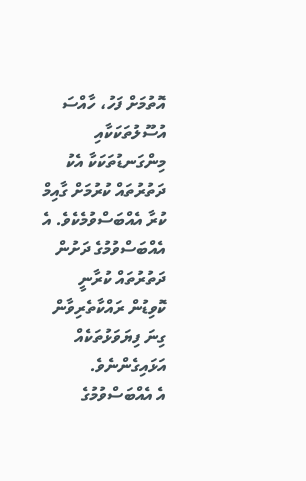އޮތުމަށް ފަހު، ހާއްސަ އުސޫލުތަކަކާއި މިންގަނޑުތަކަކާ އެކު ދަތުރުތައް ކުރުމަށް ގާއިމް ކުރާ އެއްބަސްވުމެކެވެ. އެ އެއްބަސްވުމުގެ ދަށުން ދަތުރުތައް ކުރާނީ ކޮވިޑުން ރައްކާތެރިވާން ގިނަ ފިޔަވަޅުތަކެއް އަޅައިގެންނެވެ.
އެ އެއްބަސްވުމުގެ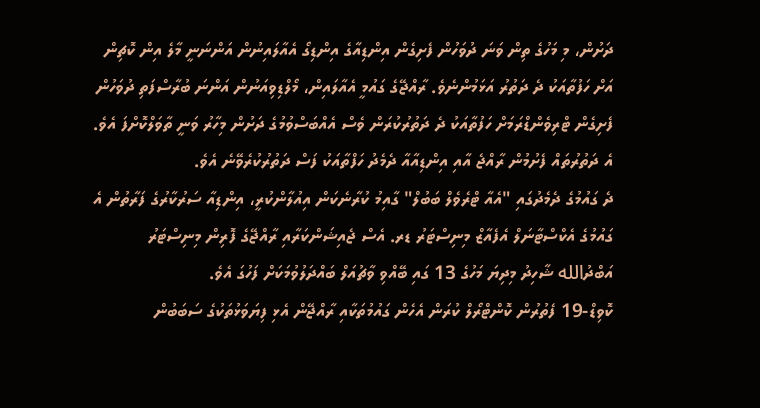ދަށުން، މި މަހުގެ ތިން ވަނަ ދުވަހުން ފެށިގެން އިންޑިއާގެ އިންޑިގޯ އެއާލައިނުން އަންނަނީ މާލެ އިން ކޮޗިން އަށް ހަފުތާއަކު ދެ ދަތުރު އަޅަމުންނެވެ. ރާއްޖޭގެ ގައުމީ އެއާލައިން، މޯލްޑިވިއަނުން އަންނަ ބުރާސްފަތި ދުވަހުން ފެށިގެން ޓްރިވެންޑްރަމަށް ހަފުތާއަކު ދެ ދަތުރުކުރަން ވެސް އެއްބަސްވުމުގެ ދަށުން މިހާރު ވަނީ ތާވަލްކޮށްފަ އެވެ. އެ ދަތުރުތައް ފެށުމުން ރާއްޖެ އާއި އިންޑިއާއާ ދެމެދު ހަފްތާއަކު ފަސް ދަތުރުކުރެވޭނެ އެވެ.
ދެ ގައުމުގެ ދެމެދުގައި "އެއާ ޓްރެވެލް ބަބުލް" ގާއިމު ކުރާނެކަން އިއުލާންކުރީ، އިންޑިއާ ސަރުކާރުގެ ފަރާތުން އެ ގައުމުގެ އެކްސްޓާނަލް އެފެއާޒް މިނިސްޓަރު ޑރ. އެސް ޖެއިޝަންކަރާއި ރާއްޖޭގެ ފޮރިން މިނިސްޓަރު އަބްދުالله ޝާހިދު މިދިޔަ މަހުގެ 13 ގައި ބޭއްވި ވާޗުއަލް ބައްދަލުވުމަކަށް ފަހުގަ އެވެ.
ކޮވިޑް-19 ފެތުރުން ކޮންޓްރޯލް ކުރަން އެހެން ގައުމުތަކާއި ރާއްޖޭން އެޅި ފިޔަވަޅުތަކުގެ ސަބަބުން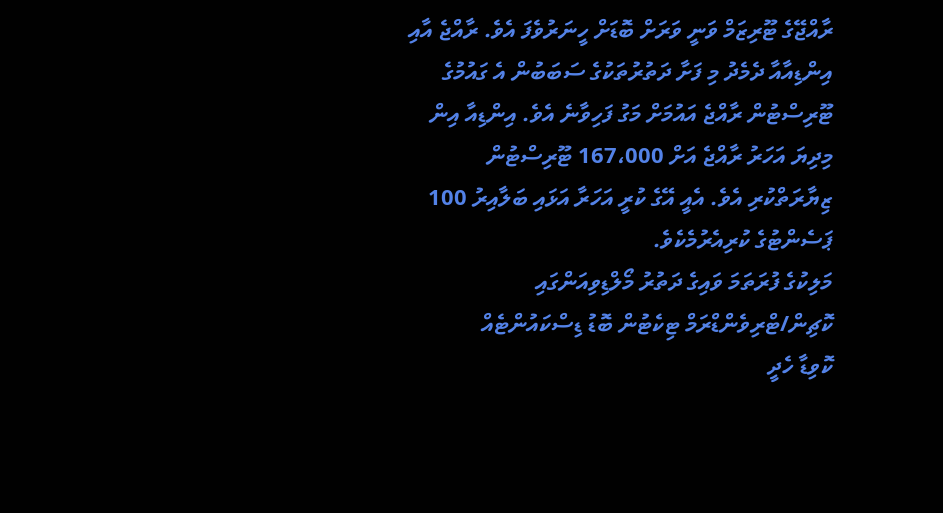ރާއްޖޭގެ ޓޫރިޒަމް ވަނީ ވަރަށް ބޮޑަށް ހީނަރުވެފަ އެވެ. ރާއްޖެ އާއި އިންޑިއާއާ ދެމެދު މި ފަށާ ދަތުރުތަކުގެ ސަބަބުން އެ ގައުމުގެ ޓޫރިސްޓުން ރާއްޖެ އައުމަށް މަގު ފަހިވާނެ އެވެ. އިންޑިއާ އިން މިދިޔަ އަހަރު ރާއްޖެ އަށް 167،000 ޓޫރިސްޓުން ޒިޔާރަތްކުރި އެވެ. އެއީ އޭގެ ކުރީ އަހަރާ އަޅައި ބަލާއިރު 100 ޕަސެންޓުގެ ކުރިއެރުމެކެވެ.
މަލިކުގެ ފުރަތަމަ ވައިގެ ދަތުރު މޯލްޑިވިއަންގައި
ކޮޗިން/ޓްރިވެންޑްރަމް ޓިކެޓުން ބޮޑު ޑިސްކައުންޓެއް
ކޮވިޑާ ހެދީ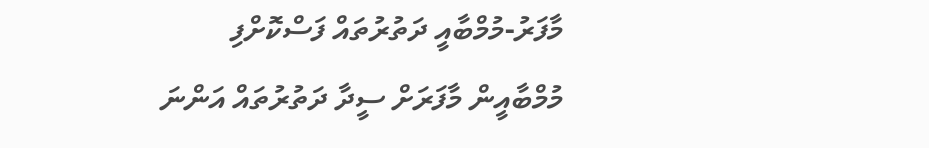މާފަރު-މުމްބާއީ ދަތުރުތައް ފަސްކޮށްފި
މުމްބާއީން މާފަރަށް ސީދާ ދަތުރުތައް އަންނަ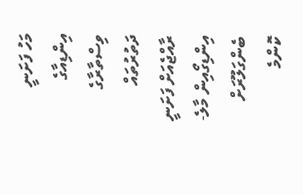މަހު ފަށަނީ
އިންޑިއާގެ ވިސްތާރާގެ ދަތުރުތައް ރާއްޖެއަށް ފަށަނީ
އިންޑިގޯއިން މާލެ-ބެންގަލޫރަށް ކޮންމެ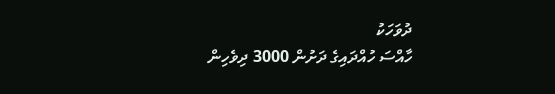ދުވަހަކު
ހާއްސަ ހުއްދައިގެ ދަށުން 3000 ދިވެހިން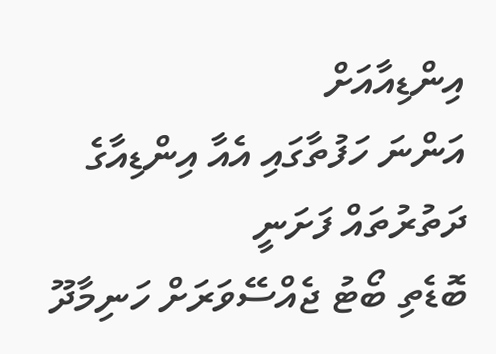އިންޑިއާއަށް
އަންނަ ހަފުތާގައި އެއާ އިންޑިއާގެ ދަތުރުތައް ފަށަނީ
ބޮޑެތި ބޯޓު ޖެއްސޭވަރަށް ހަނިމާދޫ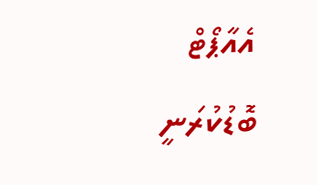އެއާޕޯޓް ބޮޑުކުރަނީ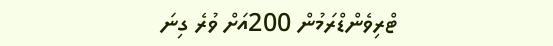ޓްރިވެންޑްރަމުން 200އަށް ވުރެ ގިނަ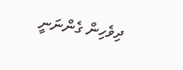ދިވެހިން ގެންނަނީ